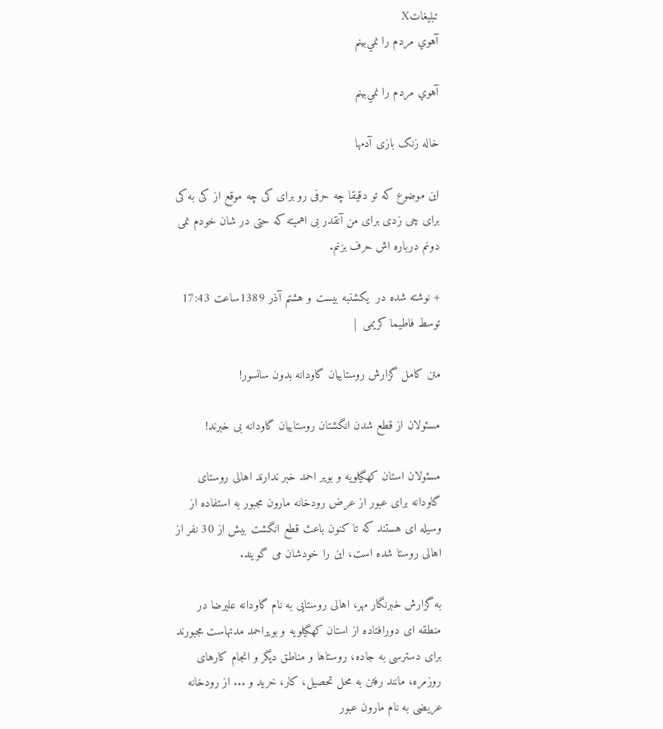تبليغاتX
آهوي مردم را نمي‌بينم

آهوي مردم را نمي‌بينم

خاله زنک بازی آدمها

این موضوع که تو دقیقا چه حرفی رو برای کی چه موقع از کی به کی برای چی زدی برای من آنقدر بی اهمیته که حتی در شان خودم نمی دونم درباره اش حرف بزنم.

+ نوشته شده در  یکشنبه بیست و هشتم آذر 1389ساعت 17:43  توسط فاطیما کریمی  |

متن کامل گزارش روستاییان گاودانه بدون سانسور!

مسئولان از قطع شدن انگشتان روستاییان گاودانه بی خبرند!

مسئولان استان کهگیلویه و بویر احمد خبر ندارند اهالی روستای گاودانه برای عبور از عرض رودخانه مارون مجبور به استفاده از وسیله ای هستند که تا کنون باعث قطع انگشت بیش از 30 نفر از اهالی روستا شده است، این را خودشان می گویند.

به گزارش خبرنگار مهر، اهالی روستایی به نام گاودانه علیرضا در منطقه ای دورافتاده از استان کهگیلویه و بویراحمد مدتهاست مجبورند برای دسترسی به جاده، روستاها و مناطق دیگر و انجام کارهای روزمره، مانند رفتن به محل تحصیل، کار، خرید و ... از رودخانه عریضی به نام مارون عبور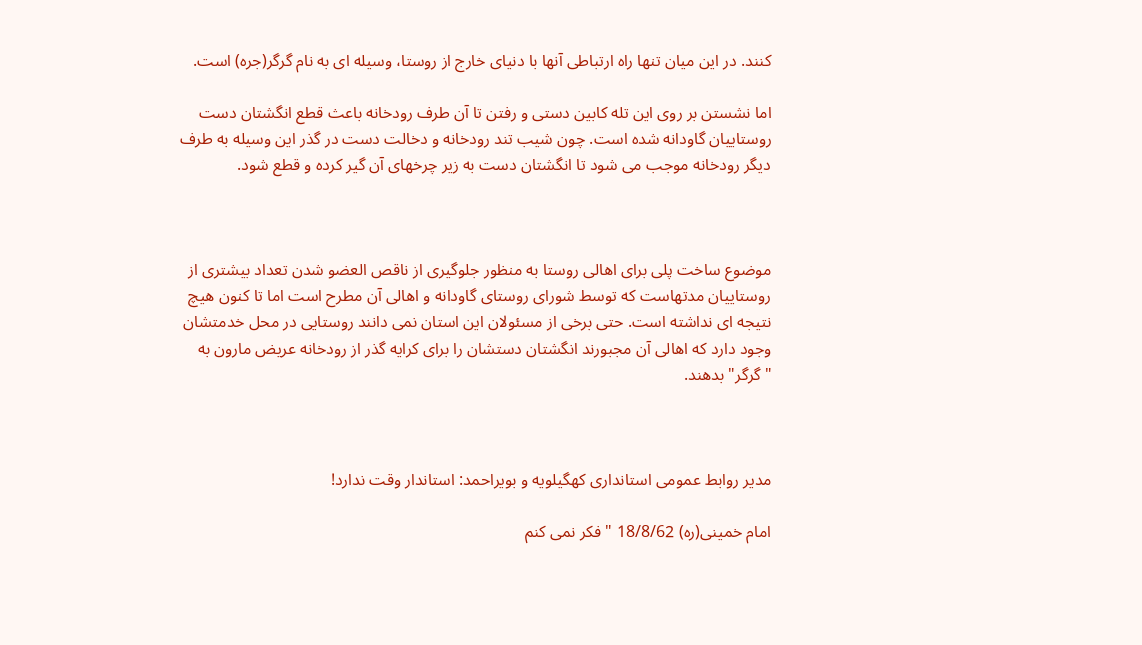کنند. در این میان تنها راه ارتباطی آنها با دنیای خارج از روستا، وسیله ای به نام گرگر(جره) است.

اما نشستن بر روی این تله کابین دستی و رفتن تا آن طرف رودخانه باعث قطع انگشتان دست روستاییان گاودانه شده است. چون شیب تند رودخانه و دخالت دست در گذر این وسیله به طرف دیگر رودخانه موجب می شود تا انگشتان دست به زیر چرخهای آن گیر کرده و قطع شود.



موضوع ساخت پلی برای اهالی روستا به منظور جلوگیری از ناقص العضو شدن تعداد بیشتری از روستاییان مدتهاست که توسط شورای روستای گاودانه و اهالی آن مطرح است اما تا کنون هیچ نتیجه ای نداشته است. حتی برخی از مسئولان این استان نمی دانند روستایی در محل خدمتشان وجود دارد که اهالی آن مجبورند انگشتان دستشان را برای کرایه گذر از رودخانه عریض مارون به "گرگر" بدهند.



مدیر روابط عمومی استانداری کهگیلویه و بویراحمد: استاندار وقت ندارد!

امام خمینی(ره) 18/8/62 " فکر نمی کنم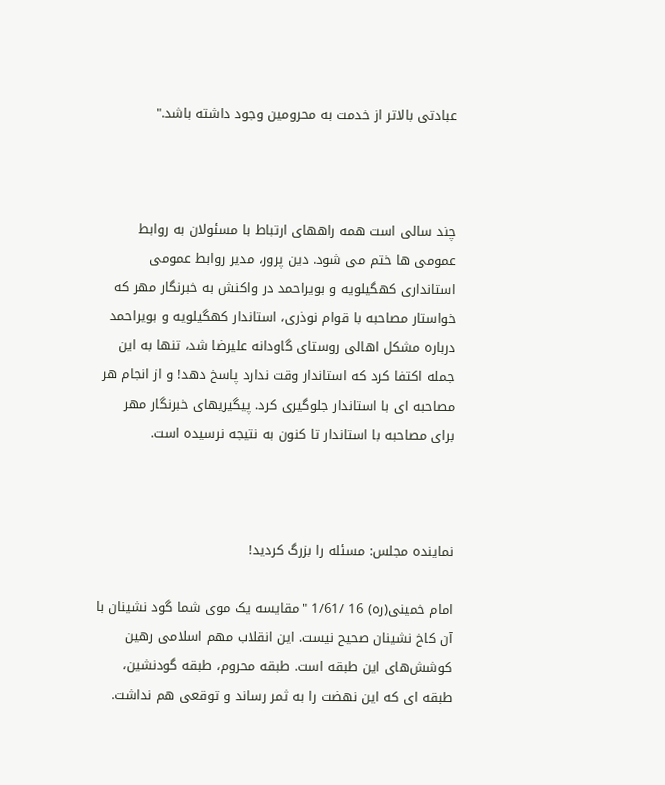عبادتی بالاتر از خدمت به محرومین وجود داشته باشد."



چند سالی است همه راههای ارتباط با مسئولان به روابط عمومی ها ختم می شود. دین پرور، مدیر روابط عمومی استانداری کهگیلویه و بویراحمد در واکنش به خبرنگار مهر که خواستار مصاحبه با قوام نوذری، استاندار کهگیلویه و بویراحمد درباره مشکل اهالی روستای گاودانه علیرضا شد، تنها به این جمله اکتفا کرد که استاندار وقت ندارد پاسخ دهد! و از انجام هر مصاحبه ای با استاندار جلوگیری کرد. پیگیریهای خبرنگار مهر برای مصاحبه با استاندار تا کنون به نتیجه نرسیده است.



نماینده مجلس: مسئله را بزرگ کردید!

امام خمینی(ره) 16 /1/61 "مقایسه یک موی شما گود نشینان با آن کاخ نشینان صحیح نیست. این انقلاب مهم اسلامی رهین کوشش‌های این طبقه است. طبقه محروم، طبقه گودنشین، طبقه ای که این نهضت را به ثمر رساند و توقعی هم نداشت.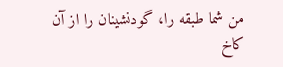من شما طبقه را، گودنشینان را از آن کاخ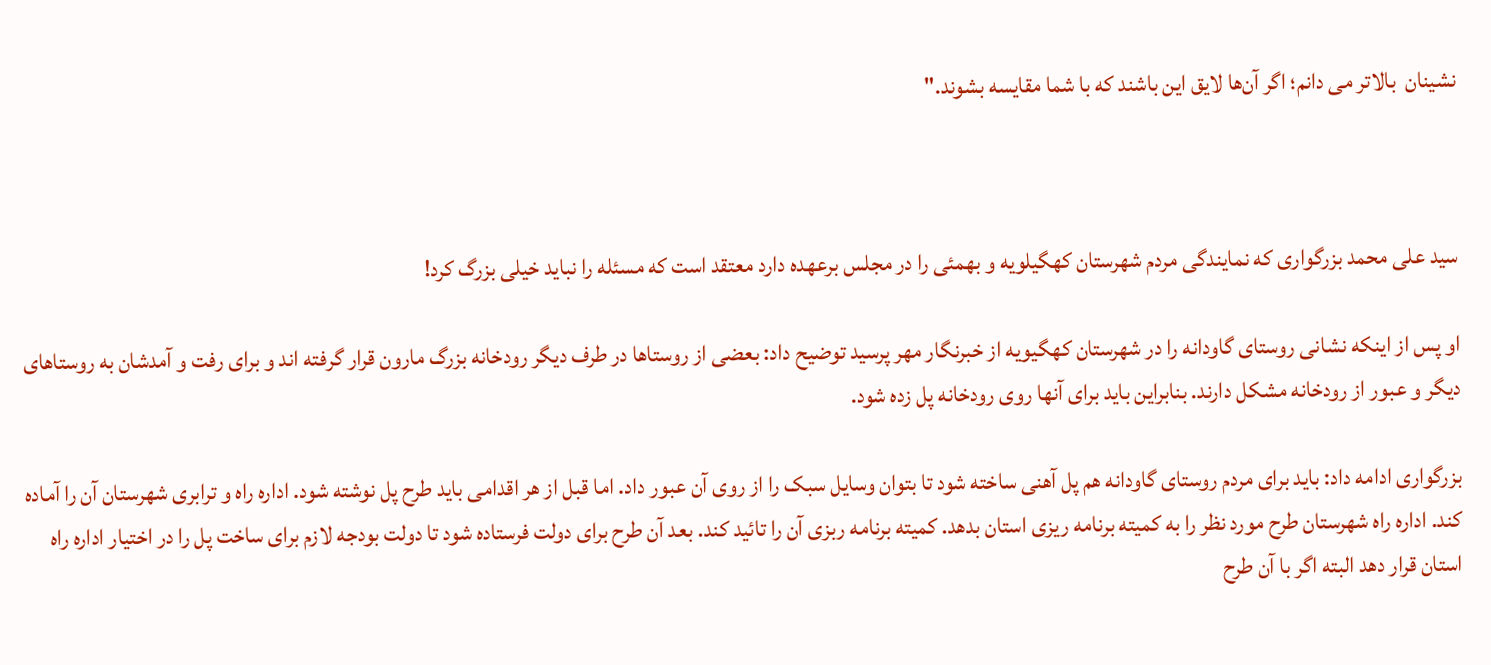نشینان  بالاتر می دانم؛ اگر آن‌ها لایق این باشند که با شما مقایسه بشوند."



سید علی محمد بزرگواری که نمایندگی مردم شهرستان کهگیلویه و بهمئی را در مجلس برعهده دارد معتقد است که مسئله را نباید خیلی بزرگ کرد!

او پس از اینکه نشانی روستای گاودانه را در شهرستان کهگیویه از خبرنگار مهر پرسید توضیح داد: بعضی از روستاها در طرف دیگر رودخانه بزرگ مارون قرار گرفته اند و برای رفت و آمدشان به روستاهای دیگر و عبور از رودخانه مشکل دارند. بنابراین باید برای آنها روی رودخانه پل زده شود.

بزرگواری ادامه داد: باید برای مردم روستای گاودانه هم پل آهنی ساخته شود تا بتوان وسایل سبک را از روی آن عبور داد. اما قبل از هر اقدامی باید طرح پل نوشته شود. اداره راه و ترابری شهرستان آن را آماده کند. اداره راه شهرستان طرح مورد نظر را به کمیته برنامه ریزی استان بدهد. کمیته برنامه ربزی آن را تائید کند. بعد آن طرح برای دولت فرستاده شود تا دولت بودجه لازم برای ساخت پل را در اختیار اداره راه استان قرار دهد البته اگر با آن طرح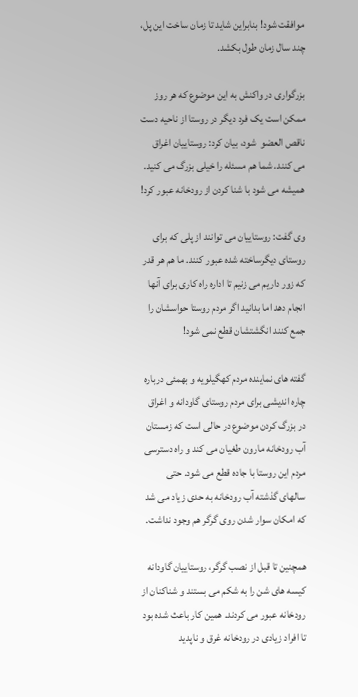موافقت شود! بنابراین شاید تا زمان ساخت این پل، چند سال زمان طول بکشد.

بزرگواری در واکنش به این موضوع که هر روز ممکن است یک فرد دیگر در روستا از ناحیه دست ناقص العضو  شود، بیان کرد: روستاییان اغراق می کنند. شما هم مسئله را خیلی بزرگ می کنید. همیشه می شود با شنا کردن از رودخانه عبور کرد!

وی گفت: روستاییان می توانند از پلی که برای روستای دیگرساخته شده عبور کنند. ما هم هر قدر که زور داریم می زنیم تا اداره راه کاری برای آنها انجام دهد اما بدانید اگر مردم روستا حواسشان را جمع کنند انگشتشان قطع نمی شود!

گفته های نماینده مردم کهگیلویه و بهمئی درباره چاره اندیشی برای مردم روستای گاودانه و اغراق در بزرگ کردن موضوع در حالی است که زمستان آب رودخانه مارون طغیان می کند و راه دسترسی مردم این روستا با جاده قطع می شود. حتی سالهای گذشته آب رودخانه به حدی زیاد می شد که امکان سوار شدن روی گرگر هم وجود نداشت.

همچنین تا قبل از نصب گرگر، روستاییان گاودانه کیسه های شن را به شکم می بستند و شناکنان از رودخانه عبور می کردند. همین کار باعث شده بود تا افراد زیادی در رودخانه غرق و ناپدید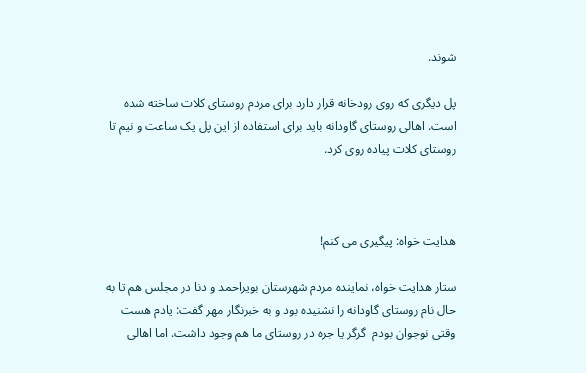شوند.

پل دیگری که روی رودخانه قرار دارد برای مردم روستای کلات ساخته شده است. اهالی روستای گاودانه باید برای استفاده از این پل یک ساعت و نیم تا روستای کلات پیاده روی کرد.



هدایت خواه: پیگیری می کنم!

ستار هدایت خواه، نماینده مردم شهرستان بویراحمد و دنا در مجلس هم تا به حال نام روستای گاودانه را نشنیده بود و به خبرنگار مهر گفت: یادم هست وقتی نوجوان بودم  گرگر یا جره در روستای ما هم وجود داشت. اما اهالی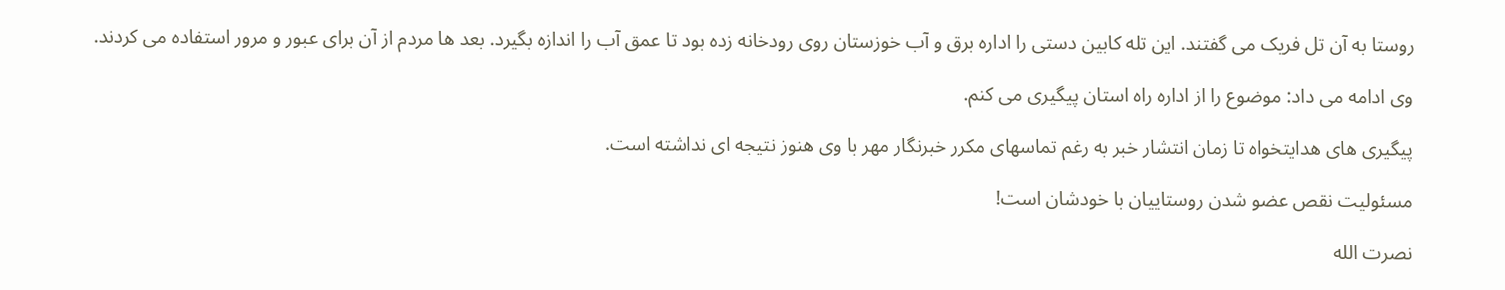روستا به آن تل فریک می گفتند. این تله کابین دستی را اداره برق و آب خوزستان روی رودخانه زده بود تا عمق آب را اندازه بگیرد. بعد ها مردم از آن برای عبور و مرور استفاده می کردند.

وی ادامه می داد: موضوع را از اداره راه استان پیگیری می کنم.

پیگیری های هدایتخواه تا زمان انتشار خبر به رغم تماسهای مکرر خبرنگار مهر با وی هنوز نتیجه ای نداشته است.

مسئولیت نقص عضو شدن روستاییان با خودشان است!

نصرت الله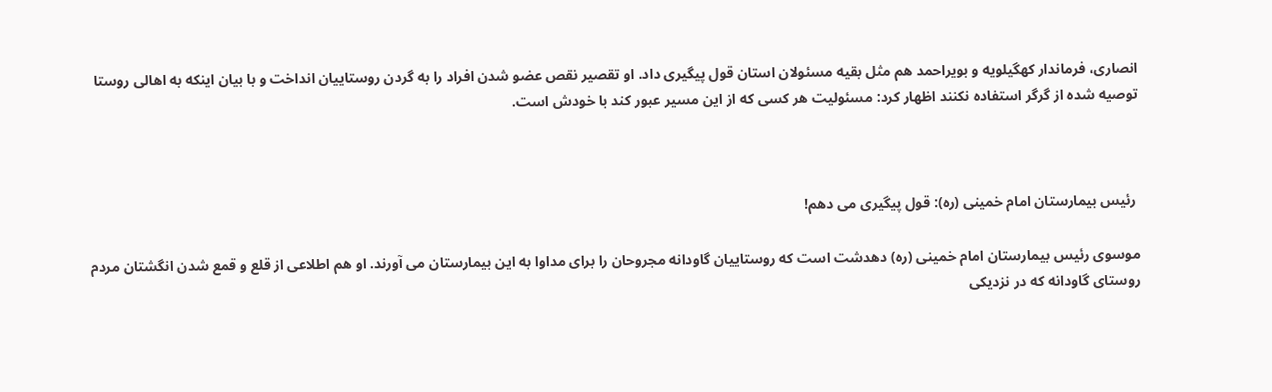انصاری، فرماندار کهگیلویه و بویراحمد هم مثل بقیه مسئولان استان قول پیگیری داد. او تقصیر نقص عضو شدن افراد را به گردن روستاییان انداخت و با بیان اینکه به اهالی روستا توصیه شده از گرگر استفاده نکنند اظهار کرد: مسئولیت هر کسی که از این مسیر عبور کند با خودش است.



 رئیس بیمارستان امام خمینی (ره): قول پیگیری می دهم!

موسوی رئیس بیمارستان امام خمینی (ره) دهدشت است که روستاییان گاودانه مجروحان را برای مداوا به این بیمارستان می آورند. او هم اطلاعی از قلع و قمع شدن انگشتان مردم روستای گاودانه که در نزدیکی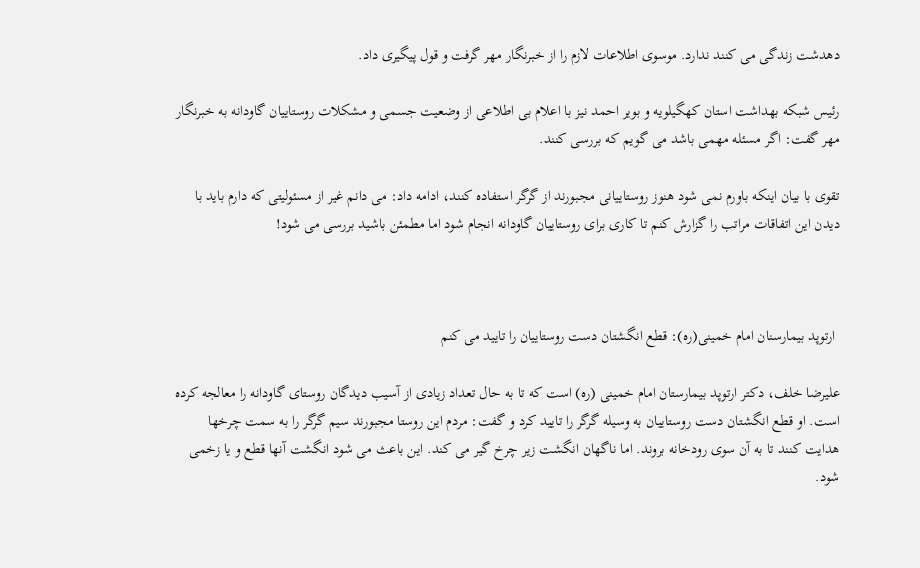دهدشت زندگی می کنند ندارد. موسوی اطلاعات لازم را از خبرنگار مهر گرفت و قول پیگیری داد.

رئیس شبکه بهداشت استان کهگیلویه و بویر احمد نیز با اعلام بی اطلاعی از وضعیت جسمی و مشکلات روستاییان گاودانه به خبرنگار مهر گفت: اگر مسئله مهمی باشد می گویم که بررسی کنند.

تقوی با بیان اینکه باورم نمی شود هنوز روستاییانی مجبورند از گرگر استفاده کنند، ادامه داد: می دانم غیر از مسئولیتی که دارم باید با دیدن این اتفاقات مراتب را گزارش کنم تا کاری برای روستاییان گاودانه انجام شود اما مطمئن باشید بررسی می شود!



 ارتوپد بیمارسنان امام خمینی(ره): قطع انگشتان دست روستاییان را تایید می کنم

علیرضا خلف، دکتر ارتوپد بیمارستان امام خمینی (ره) است که تا به حال تعداد زیادی از آسیب دیدگان روستای گاودانه را معالجه کرده است. او قطع انگشتان دست روستاییان به وسیله گرگر را تایید کرد و گفت: مردم این روستا مجبورند سیم گرگر را به سمت چرخها هدایت کنند تا به آن سوی رودخانه بروند. اما ناگهان انگشت زیر چرخ گیر می کند. این باعث می شود انگشت آنها قطع و یا زخمی شود.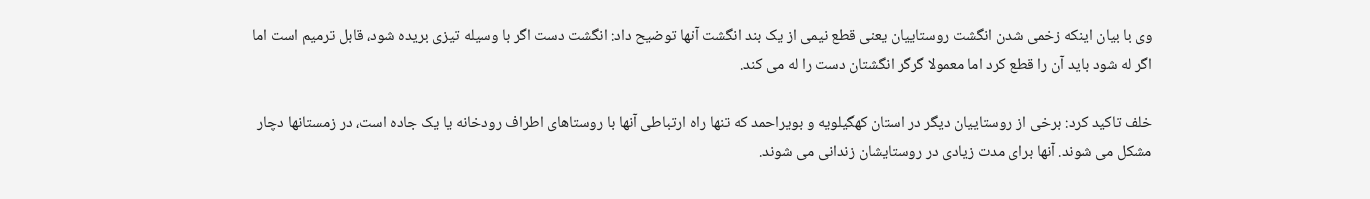وی با بیان اینکه زخمی شدن انگشت روستاییان یعنی قطع نیمی از یک بند انگشت آنها توضیح داد: انگشت دست اگر با وسیله تیزی بریده شود، قابل ترمیم است اما اگر له شود باید آن را قطع کرد اما معمولا گرگر انگشتان دست را له می کند.

خلف تاکید کرد: برخی از روستاییان دیگر در استان کهگیلویه و بویراحمد که تنها راه ارتباطی آنها با روستاهای اطراف رودخانه یا یک جاده است، در زمستانها دچار مشکل می شوند. آنها برای مدت زیادی در روستایشان زندانی می شوند.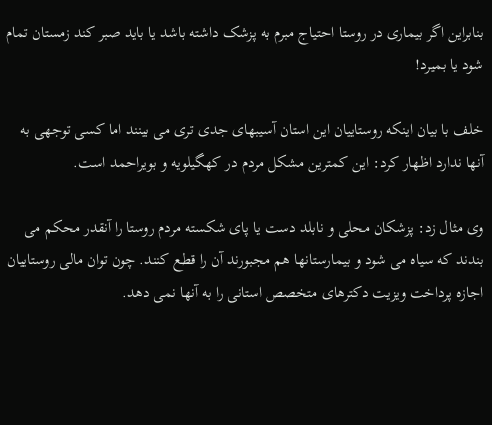بنابراین اگر بیماری در روستا احتیاج مبرم به پزشک داشته باشد یا باید صبر کند زمستان تمام شود یا بمیرد!

خلف با بیان اینکه روستاییان این استان آسیبهای جدی تری می بینند اما کسی توجهی به آنها ندارد اظهار کرد: این کمترین مشکل مردم در کهگیلویه و بویراحمد است.

وی مثال زد: پزشکان محلی و نابلد دست یا پای شکسته مردم روستا را آنقدر محکم می بندند که سیاه می شود و بیمارستانها هم مجبورند آن را قطع کنند. چون توان مالی روستاییان اجازه پرداخت ویزیت دکترهای متخصص استانی را به آنها نمی دهد.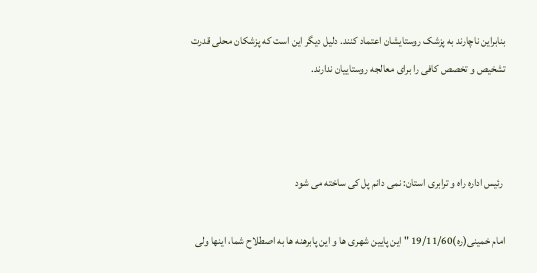بنابراین ناچارند به پزشک روستایشان اعتماد کنند. دلیل دیگر این است که پزشکان محلی قدرت تشخیص و تخصص کافی را برای معالجه روستاییان ندارند.



 رئیس اداره راه و ترابری استان: نمی دانم پل کی ساخته می شود

امام خمینی(ره)19/11/60 " این پایین شهری ها و این پابرهنه ها به اصطلاح شما، اینها ولی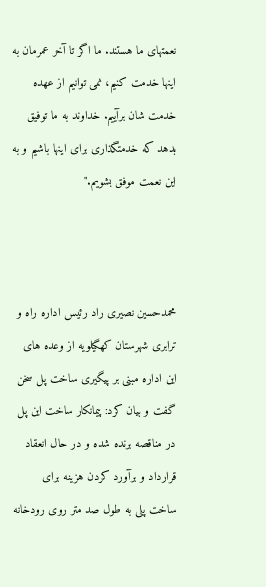نعمتهای ما هستند. ما اگر تا آخر عمرمان به اینها خدمت کنیم، نمی توانیم از عهده خدمت شان برآییم. خداوند به ما توفیق بدهد که خدمتگذاری برای اینها باشیم و به این نعمت موفق بشویم."



محمدحسین نصیری راد رئیس اداره راه و ترابری شهرستان کهگیلویه از وعده های این اداره مبنی بر پیگیری ساخت پل سخن گفت و بیان کرد: پیمانکار ساخت این پل در مناقصه برنده شده و در حال انعقاد قرارداد و برآورد کردن هزینه برای ساخت پلی به طول صد متر روی رودخانه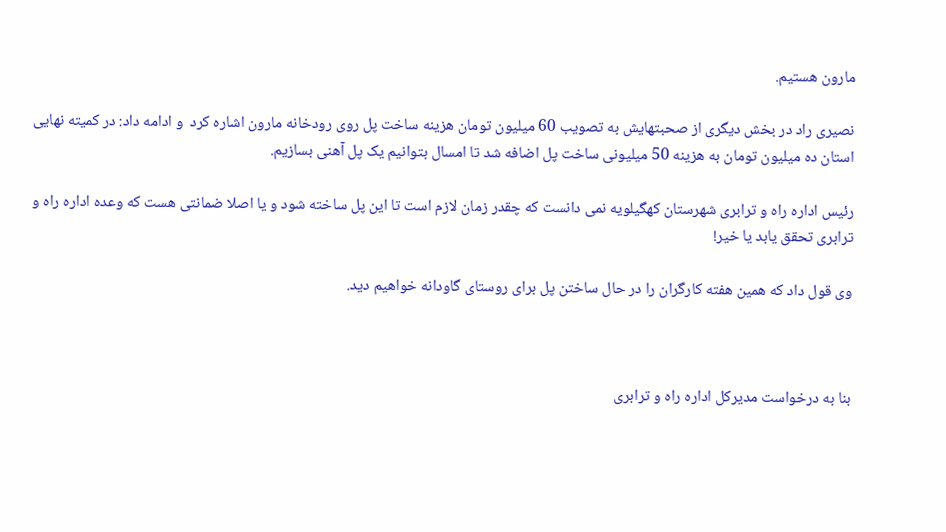مارون هستیم.

نصیری راد در بخش دیگری از صحبتهایش به تصویب 60 میلیون تومان هزینه ساخت پل روی رودخانه مارون اشاره کرد  و ادامه داد: در کمیته نهایی استان ده میلیون تومان به هزینه 50 میلیونی ساخت پل اضافه شد تا امسال بتوانیم یک پل آهنی بسازیم.

رئیس اداره راه و ترابری شهرستان کهگیلویه نمی دانست که چقدر زمان لازم است تا این پل ساخته شود و یا اصلا ضمانتی هست که وعده اداره راه و ترابری تحقق یابد یا خیر!

وی قول داد که همین هفته کارگران را در حال ساختن پل برای روستای گاودانه خواهیم دید.



بنا به درخواست مدیرکل اداره راه و ترابری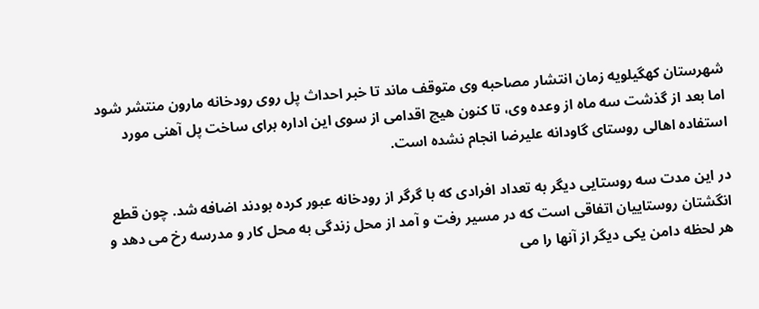شهرستان کهگیلویه زمان انتشار مصاحبه وی متوقف ماند تا خبر احداث پل روی رودخانه مارون منتشر شود اما بعد از گذشت سه ماه از وعده وی، تا کنون هیچ اقدامی از سوی این اداره برای ساخت پل آهنی مورد استفاده اهالی روستای گاودانه علیرضا انجام نشده است.

در این مدت سه روستایی دیگر به تعداد افرادی که با گرگر از رودخانه عبور کرده بودند اضافه شد. چون قطع انگشتان روستاییان اتفاقی است که در مسیر رفت و آمد از محل زندگی به محل کار و مدرسه رخ می دهد و هر لحظه دامن یکی دیگر از آنها را می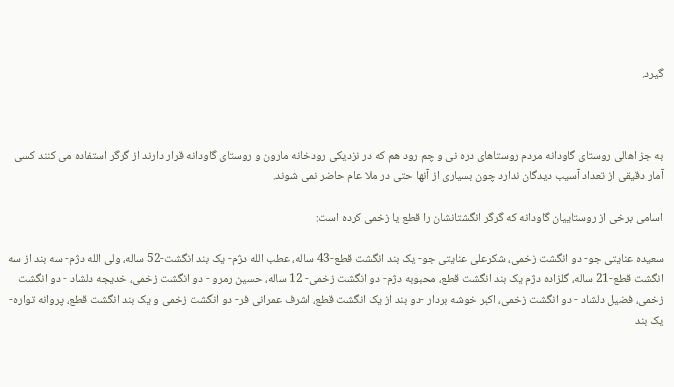گیرد.



به جز اهالی روستای گاودانه مردم روستاهای دره نی و چم رود هم که در نزدیکی رودخانه مارون و روستای گاودانه قرار دارند از گرگر استفاده می کنند کسی آمار دقیقی از تعداد آسیب دیدگان ندارد چون بسیاری از آنها حتی در ملا عام حاضر نمی شوند.

اسامی برخی از روستاییان گاودانه که گرگر انگشتانشان را قطع یا زخمی کرده است:

سعیده عنایتی جو- دو انگشت زخمی، شکرعلی عنایتی جو- یک بند انگشت قطع-43 ساله، عطب الله د‍‍‍‍‍ژم- یک بند انگشت-52 ساله، ولی الله دژم- سه بند از سه انگشت قطع-21 ساله، گلزاده دژم یک بند انگشت قطع، محبوبه دژم- دو انگشت زخمی- 12 ساله، حسین رمرو - دو انگشت زخمی، خدیجه دلشاد - دو انگشت زخمی، فضیل دلشاد - دو انگشت زخمی، اکبر خوشه بردار -دو بند از یک انگشت قطع، اشرف عمرانی فر- دو انگشت زخمی و یک بند انگشت قطع، پروانه تواره- یک بند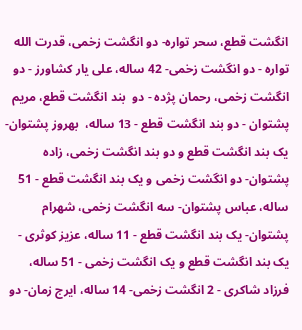انگشت قطع، سحر تواره- دو انگشت زخمی، قدرت الله تواره - دو انگشت زخمی- 42 ساله، علی یار کشاورز - دو انگشت زخمی، رحمان پژده - دو  بند انگشت قطع، مریم پشتوان - دو بند انگشت قطع - 13 ساله،  بهروز پشتوان- یک بند انگشت قطع و دو بند انگشت زخمی، زاده پشتوان- دو انگشت زخمی و یک بند انگشت قطع - 51 ساله، عباس پشتوان- سه انگشت زخمی، شهرام پشتوان- یک بند انگشت قطع - 11 ساله، عزیز کوثری -  یک بند انگشت قطع و یک انگشت زخمی - 51 ساله، فرزاد شاکری - 2 انگشت زخمی- 14 ساله، ایرج زمان- دو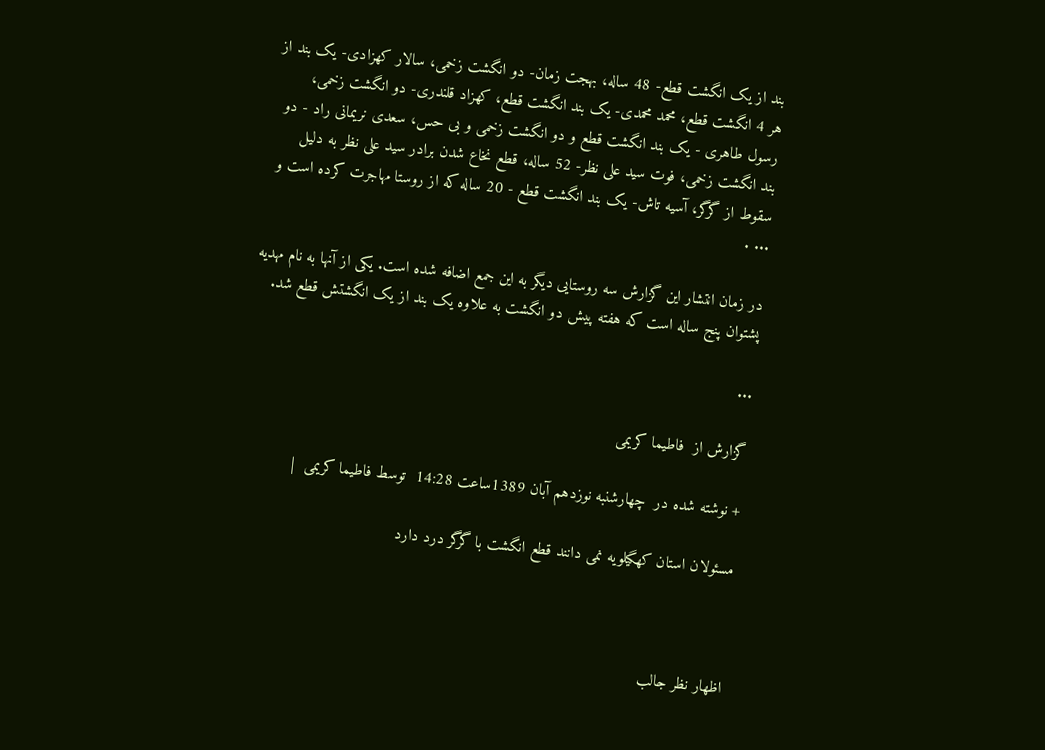بند از یک انگشت قطع- 48 ساله، بهجت زمان- دو انگشت زخمی، سالار کهزادی- یک بند از هر 4 انگشت قطع، محمد محمدی- یک بند انگشت قطع، کهزاد قلندری- دو انگشت زخمی، رسول طاهری - یک بند انگشت قطع و دو انگشت زخمی و بی حس، سعدی نریمانی راد - دو بند انگشت زخمی، فوت سید علی نظر- 52 ساله، قطع نخاع شدن برادر سید علی نظر به دلیل سقوط از گرگر، آسیه تاش- یک بند انگشت قطع - 20 ساله که از روستا مهاجرت کرده است و ... .

در زمان انتشار این گزارش سه روستایی دیگر به این جمع اضافه شده است. یکی از آنها به نام مهدیه پشتوان پنج ساله است که هفته پیش دو انگشت به علاوه یک بند از یک انگشتش قطع شد.

...

گزارش از  فاطیما کریمی

+ نوشته شده در  چهارشنبه نوزدهم آبان 1389ساعت 14:28  توسط فاطیما کریمی  |

مسئولان استان کهگیلویه نمی دانند قطع انگشت با گرگر درد دارد



اظهار نظر جالب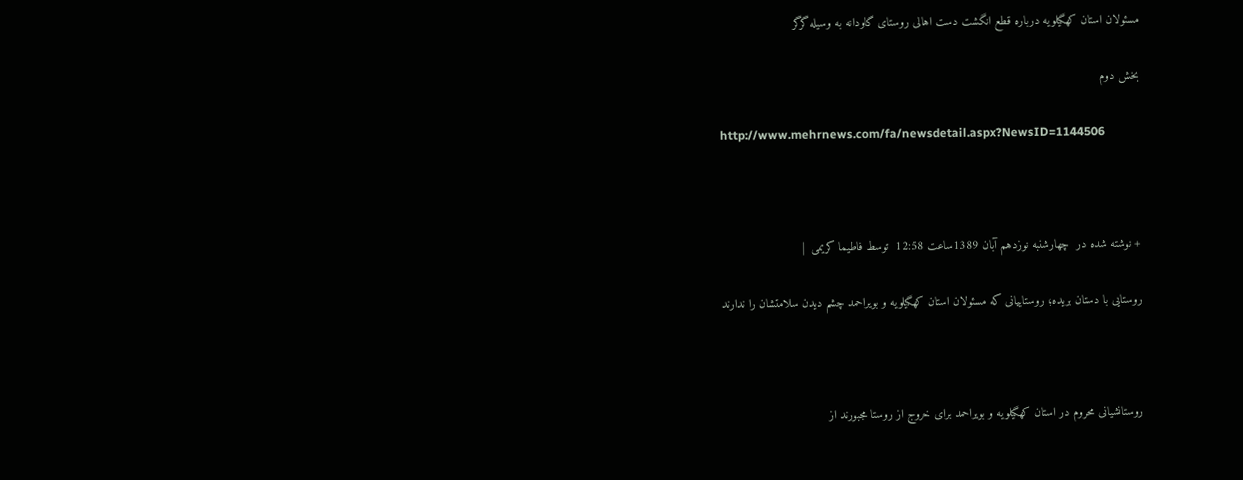مسئولان استان کهگیلویه درباره قطع انگشت دست اهالی روستای گاودانه به وسیله گرگر

بخش دوم

http://www.mehrnews.com/fa/newsdetail.aspx?NewsID=1144506



+ نوشته شده در  چهارشنبه نوزدهم آبان 1389ساعت 12:58  توسط فاطیما کریمی  |

روستایی با دستان بریده؛ روستاییانی که مسئولان استان کهگیلویه و بویراحمد چشم دیدن سلامتشان را ندارند



روستانشیانی محروم در استان کهگیلویه و بویراحمد برای خروج از روستا مجبورند از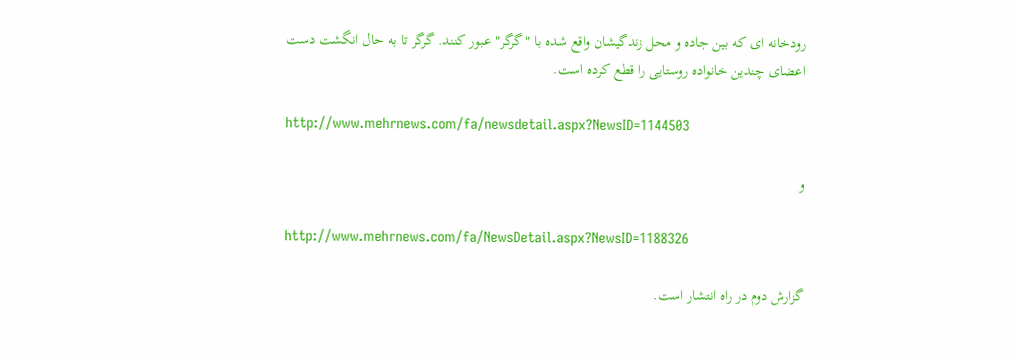رودخانه ای که بین جاده و محل زندگیشان واقع شده با "گرگر" عبور کنند. گرگر تا به حال انگشت دست اعضای چندین خانواده روستایی را قطع کرده است.

http://www.mehrnews.com/fa/newsdetail.aspx?NewsID=1144503

و

http://www.mehrnews.com/fa/NewsDetail.aspx?NewsID=1188326

گزارش دوم در راه انتشار است.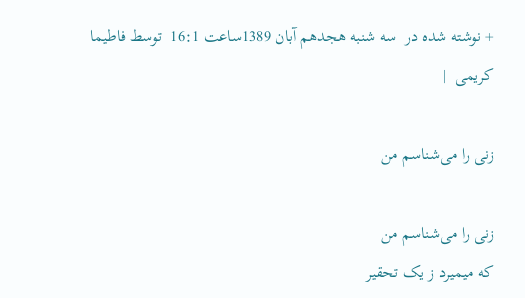+ نوشته شده در  سه شنبه هجدهم آبان 1389ساعت 16:1  توسط فاطیما کریمی  |

زنی را می‌شناسم من

زنی را می‌شناسم من
که میمیرد ز یک تحقیر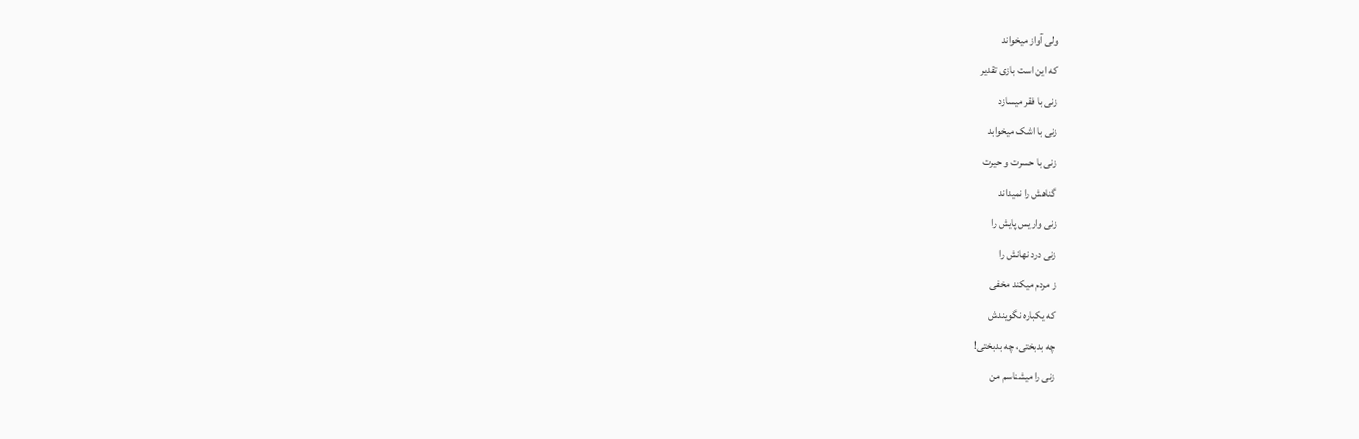ولی آواز میخواند
که این است بازی تقدیر
زنی با فقر میسازد
زنی با اشک میخوابد
زنی با حسرت و حیرت
گناهش را نمیداند
زنی واریس پایش را
زنی درد نهانش را
ز مردم میکند مخفی
که یکباره نگویندش
چه بدبختی، چه بدبختی!
زنی را میشناسم من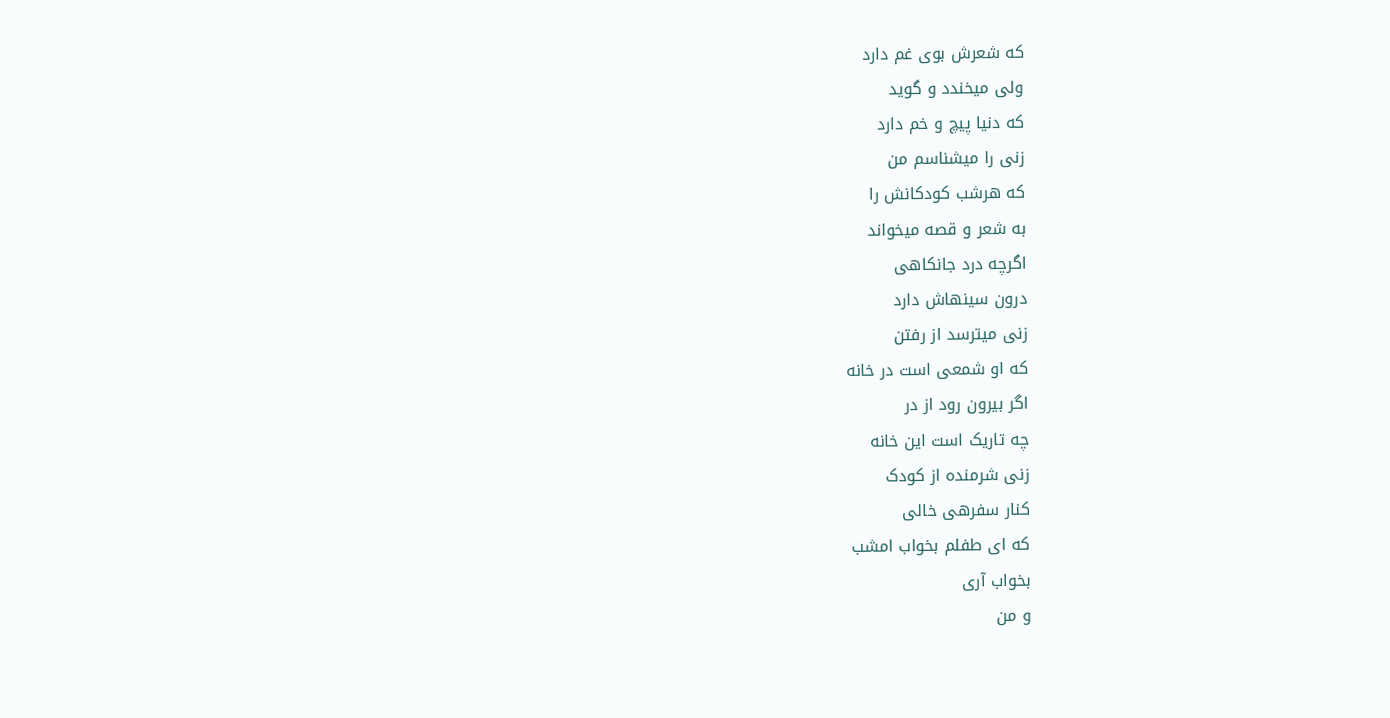که شعرش بوی غم دارد
ولی میخندد و گوید
که دنیا پیچ و خم دارد
زنی را میشناسم من
که هرشب کودکانش را
به شعر و قصه میخواند
اگرچه درد جانکاهی
درون سینهاش دارد
زنی میترسد از رفتن
که او شمعی است در خانه
اگر بیرون رود از در
چه تاریک است این خانه
زنی شرمنده از کودک
کنار سفرهی خالی
که ای طفلم بخواب امشب
بخواب آری
و من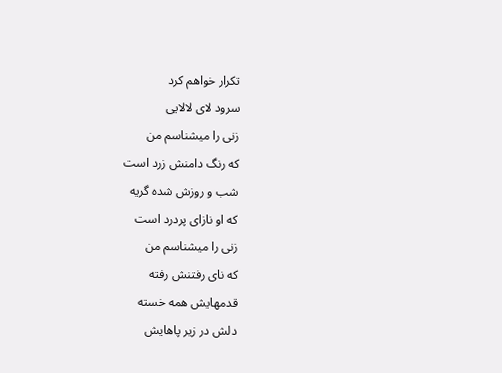تکرار خواهم کرد
سرود لای لالایی
زنی را میشناسم من
که رنگ دامنش زرد است
شب و روزش شده گریه
که او نازای پردرد است
زنی را میشناسم من
که نای رفتنش رفته
قدمهایش همه خسته
دلش در زیر پاهایش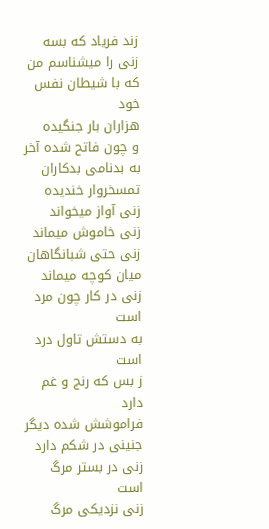زند فریاد که بسه
زنی را میشناسم من
که با شیطان نفس خود
هزاران بار جنگیده
و چون فاتح شده آخر
به بدنامی بدکاران
تمسخروار خندیده
زنی آواز میخواند
زنی خاموش میماند
زنی حتی شبانگاهان
میان کوچه میماند
زنی در کار چون مرد است
به دستش تاول درد است
ز بس که رنج و غم دارد
فراموشش شده دیگر
جنینی در شکم دارد
زنی در بستر مرگ است
زنی نزدیکی مرگ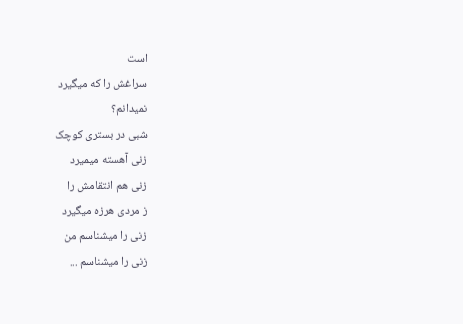است
سراغش را که میگیرد
نمیدانم؟
شبی در بستری کوچک
زنی آهسته میمیرد
زنی هم انتقامش را
ز مردی هرزه میگیرد
زنی را میشناسم من
زنی را میشناسم ...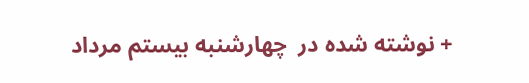+ نوشته شده در  چهارشنبه بیستم مرداد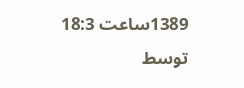1389ساعت 18:3  توسط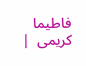فاطیما کریمی  |